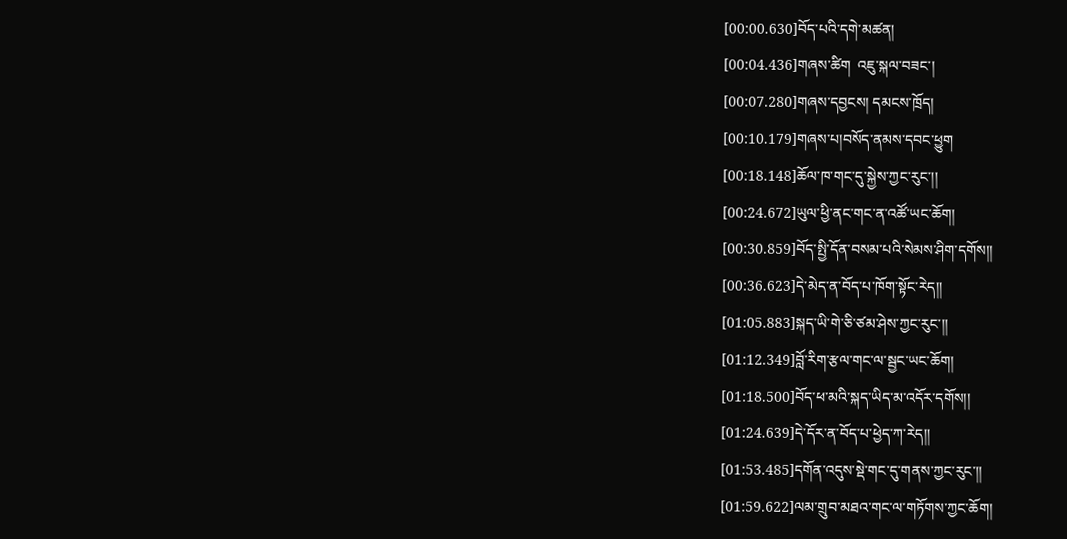[00:00.630]བོད་པའི་དགེ་མཚན།
[00:04.436]གཞས་ཚིག  འཇུ་སྐལ་བཟང་།
[00:07.280]གཞས་དབྱངས། དམངས་ཁྲོད།
[00:10.179]གཞས་པ།བསོད་ནམས་དབང་ཕྱུག
[00:18.148]ཆོལ་ཁ་གང་དུ་སྐྱེས་ཀྱང་རུང་།།
[00:24.672]ཡུལ་ཕྱི་ནང་གང་ན་འཚོ་ཡང་ཆོག།
[00:30.859]བོད་སྤྱི་དོན་བསམ་པའི་སེམས་ཤིག་དགོས།།
[00:36.623]དེ་མེད་ན་བོད་པ་ཁོག་སྟོང་རེད།།
[01:05.883]སྐད་ཡི་གེ་ཅི་ཙམ་ཤེས་ཀྱང་རུང་།།
[01:12.349]བློ་རིག་རྩལ་གང་ལ་སྦྱང་ཡང་ཆོག།
[01:18.500]བོད་ཕ་མའི་སྐད་ཡིད་མ་འདོར་དགོས།།
[01:24.639]དེ་དོར་ན་བོད་པ་ཕྱེད་ཀ་རེད།།
[01:53.485]དགོན་འདུས་སྡེ་གང་དུ་གནས་ཀྱང་རུང་།།
[01:59.622]ལམ་གྲུབ་མཐའ་གང་ལ་གཏོགས་ཀྱང་ཆོག།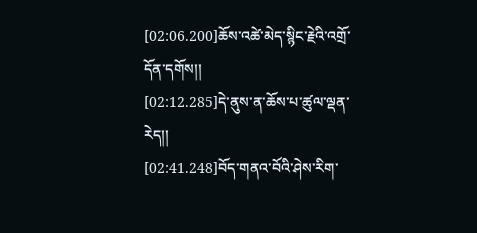[02:06.200]ཆོས་འཚེ་མེད་སྙིང་རྗེའི་འགྲོ་དོན་དགོས།།
[02:12.285]དེ་ནུས་ན་ཆོས་པ་ཚུལ་ལྡན་རེད།།
[02:41.248]བོད་གནའ་བོའི་ཤེས་རིག་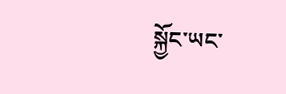སྐྱོང་ཡང་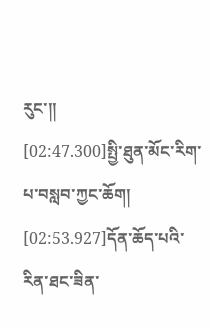རུང་།།
[02:47.300]སྤྱི་ཐུན་མོང་རིག་པ་བསླབ་ཀྱང་ཆོག།
[02:53.927]དོན་ཆོད་པའི་རིན་ཐང་ཟིན་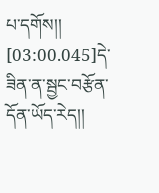པ་དགོས།།
[03:00.045]དེ་ཟིན་ན་སྦྱང་བརྩོན་དོན་ཡོད་རེད།།